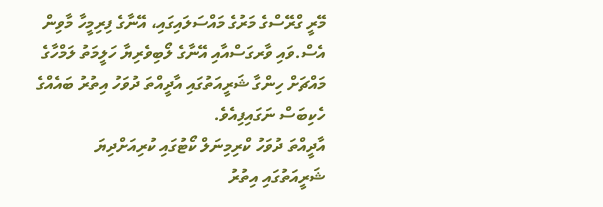މޭރީ ގްރޭސްގެ މަރުގެ މައްސަލައިގައި، އޭނާގެ ފިރިމީހާ މާވިން އެސް.ވައި ވާރގަސްއާއި އޭނާގެ ލޯބިވެރިޔާ ހަލީމަތު ލަމްހާގެ މައްޗަށް ހިންގާ ޝަރީއަތުގައި އާދީއްތަ ދުވަހު އިތުރު ބައެއްގެ ހެކިބަސް ނަގައިފިއެވެ.
އާދީއްތަ ދުވަހު ކްރިމިނަލް ކޯޓުގައި ކުރިއަށްދިޔަ ޝަރީއަތުގައި އިތުރު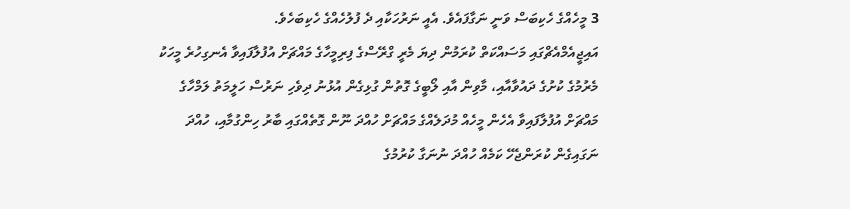3 މީހެއްގެ ހެކިބަސް ވަނީ ނަގާފައެވެ. އެއީ ނަރުހަކާއި ދެ ފުލުހެއްގެ ހެކިބަހެވެ.
އައިޖީއެމްއެޗްގައި މަސައްކަތް ކުރަމުން ދިޔަ މެރީ ގްރޭސްގެ ފިރިމީހާގެ މައްޗަށް އުފުލާފައިވާ އެނގިހުރެ މީހަކު މެރުމުގެ ކުށުގެ ދައުވާއާއި، މާވިން އާއި ލޯބީގެ ގޮތުން ގުޅިގެން އުޅުނު ދިވެހި ނަރުސް ހަލީމަތު ލަމްހާގެ މައްޗަށް އުފުލާފައިވާ އެހެން މީހެއް މުދަލެއްގެ މައްޗަށް ހުއްދަ ނޫން ގޮތެއްގައި ބާރު ހިންގުމާއި، ހުއްދަ ނަގައިގެން ކުރަންޖެހޭ ކަމެއް ހުއްދަ ނުނަގާ ކުރުމުގެ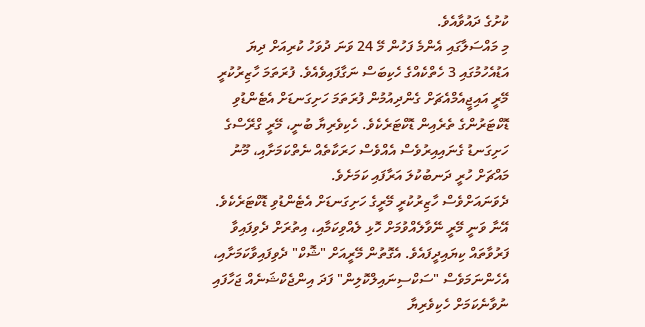ކުށުގެ ދައުވާއެވެ.
މި މައްސަލާގައި އެންމެ ފަހުން މޭ 24 ވަނަ ދުވަހު ކުރިއަށް ދިޔަ އަޑުއެހުމުގައި 3 ހެތްކެއްގެ ހެކިބަސް ނަގާފައިވެއެވެ. ފުރަތަމަ ހާޒިރުކުރީ މޭރީ އައިޖީއެމްއެޗަށް ގެންދިއުމުން ފުރަތަމަ ހަށިގަނޑަށް އެޓެންޑުވި ޑޮކްޓަރުންގެ ތެރެއިން ޑޮކްޓަރެކެވެ. ހެކިވެރިޔާ ބުނީ، މޭރީ ގްރޭސްގެ ހަށިގަނޑު ގެނައިއިރުވެސް އެއްވެސް ހަރަކާތެއް ނެތްކަމަށާއި، މޫނު މައްޗަށް ހުރީ ދަނބުކުލަ އަރާފައި ކަމަށެވެ.
ދެވަނައަށްވެސް ހާޒިރުކުރީ މޭރީގެ ހަށިގަނޑަށް އެޓެންޑުވި ޑޮކްޓަރެކެވެ. އޭނާ ވަނީ މޭރީ ނޭވާލެއްވުމަށް ހޮޅި ލެއްވިކަމާއި، އިތުރަށް ދެވިފައިވާ ފަރުވާތައް ކިޔައިދީފައެވެ. އެގޮތުން މޭރީއަށް "ޝޮކް" ދެވިފައިވާކަމަށާއި، އެހެންނަމަވެސް "ސަކްސިނައިލްކޮލިން" ފަދަ އިންޖެކްޝަނެއް ޖަހާފައި ނުވާނެކަމަށް ހެކިވެރިޔާ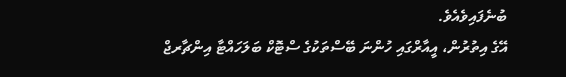ބުނެފައިވެއެވެ.
އޭގެ އިތުރުން، އީއާރްގައި ހުންނަ ބޭސްތަކުގެ ސްޓޮކް ބަލަހައްޓާ އިންޗާރޖް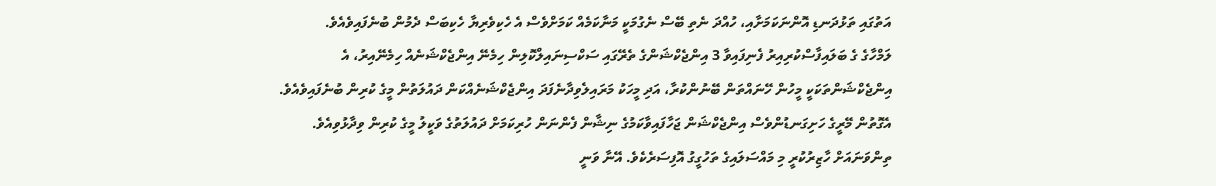އަތުގައި ތަޅުދަނޑި އޮންނަކަމަށާއި، ހުއްދަ ނެތި ބޭސް ނެގުމަކީ މަނާކަމެއް ކަމަށްވެސް އެ ހެކިވެރިޔާ ހެކިބަސް ދެމުން ބުނެފައިވެއެވެ.
ލަމްހާގެ ގެ ބަލައިފާސްކުރިއިރު ފެނިފައިވާ 3 އިންޖެކްޝަންގެ ތެރޭގައި ސަކްސިނައިލްކޮލިން ހިމެނޭ އިންޖެކްޝަނެއް ހިމެނޭއިރު، އެ އިންޖެކްޝަންތަކަކީ މީހުން ހޭނައްތަން ބޭނުންކުރާ، އަދި މީހަކު މަރައިލެވިދާނެފަދަ އިންޖެކްޝަނެއްކަން ދައުލަތުން މީގެ ކުރިން ބުނެފައިވެއެވެ. އެގޮތުން މޭރީގެ ހަށިގަނޑުންވެސް އިންޖެކްޝަން ޖަހާފައިވާކަމުގެ ނިޝާން ފެންނަން ހުރިކަމަށް ދައުލަތުގެ ވަކީލު މީގެ ކުރިން ވިދާޅުވިއެވެ.
ތިންވަނައަށް ހާޒިރުކުރީ މި މައްސަލައިގެ ތަހުގީގު އޮފިސަރެކެވެ. އޭނާ ވަނީ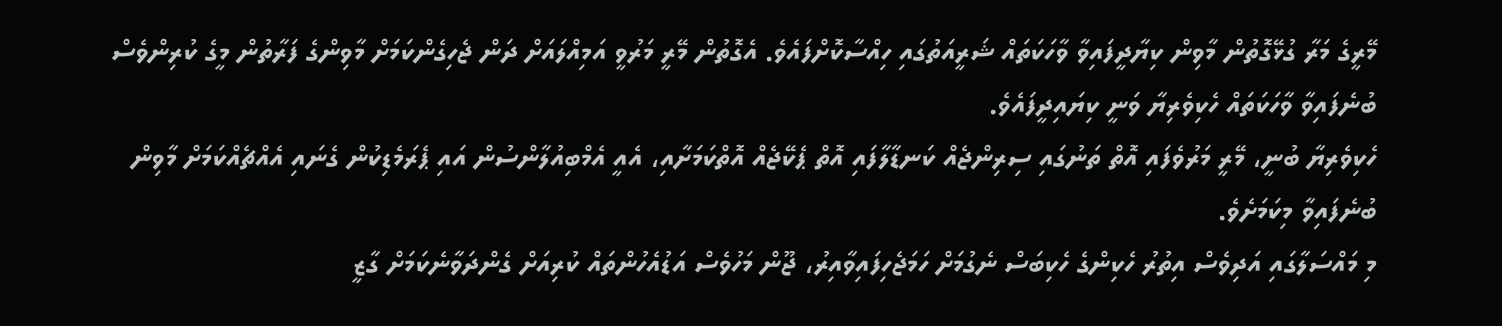މޭރީގެ މަރާ ގުޅޭގޮތުން މާވިން ކިޔާދީފައިވާ ވާހަކަތައް ޝަރީއަތުގައި ހިއްސާކޮށްފައެވެ. އެގޮތުން މޭރީ މަރުވީ އަމިއްލައަށް ދަން ޖެހިގެންކަމަށް މާވިންގެ ފަރާތުން މީގެ ކުރިންވެސް ބުނެފައިވާ ވާހަކަތައް ހެކިވެރިޔާ ވަނީ ކިޔައިދީފައެވެ.
ހެކިވެރިޔާ ބުނީ، މޭރީ މަރުވެފައި އޮތް ތަނުގައި ސިރިންޖެއް ކަނޑާލާފައި އޮތް ޕެކޭޖެއް އޮތްކަމަށާއި، އެއީ އެމްބިއުލާންސުން އައި ޕެރަމެޑިކުން ގެނައި އެއްޗެއްކަމަށް މާވިން ބުނެފައިވާ މިކަމަށެވެ.
މި މައްސަލާގައި އަދިވެސް އިތުރު ހެކިންގެ ހެކިބަސް ނެގުމަށް ހަމަޖެހިފައިވާއިރު، ޖޫން މަހުވެސް އަޑުއެހުންތައް ކުރިއަށް ގެންދަވާނެކަމަށް ގާޒީ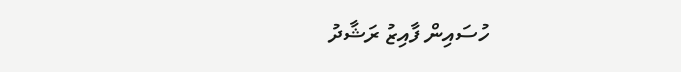ހުސައިން ފާއިޒު ރަޝާދު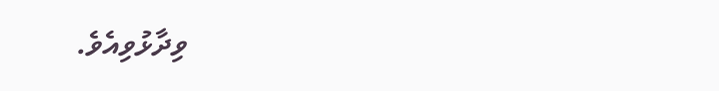ވިދާޅުވިއެވެ.